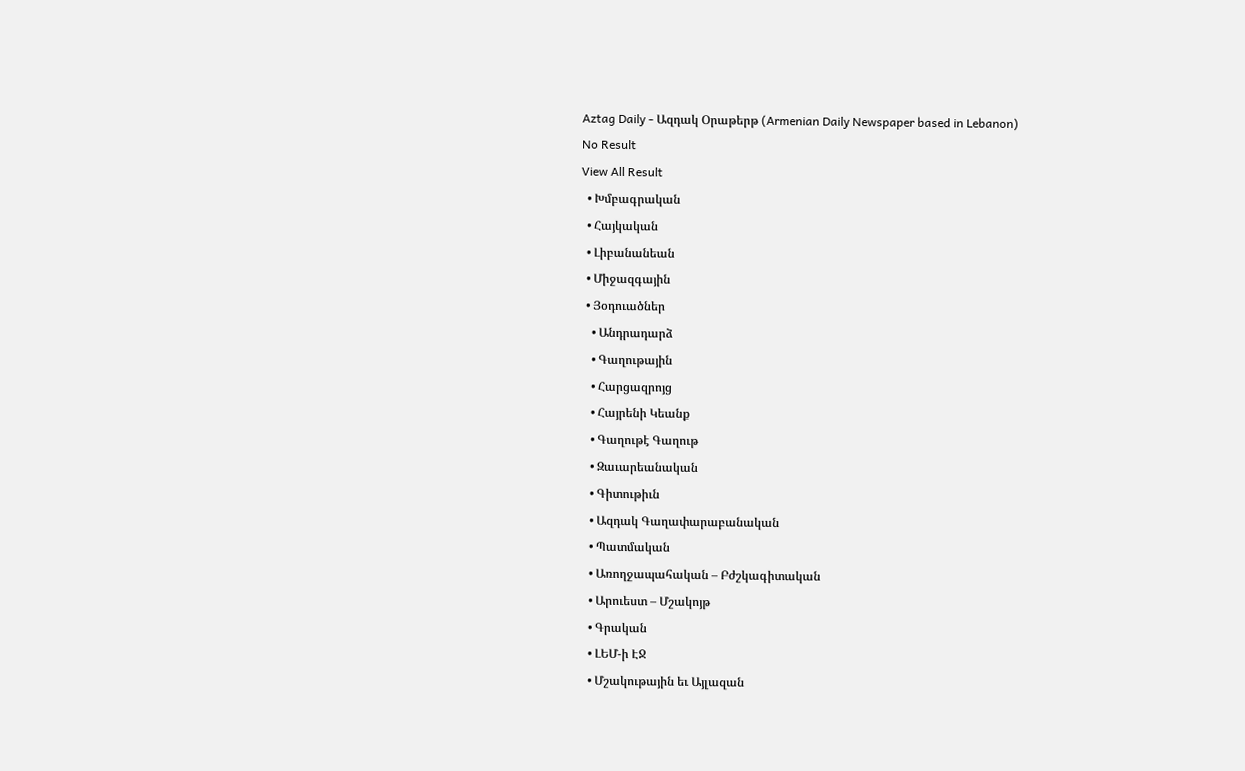Aztag Daily - Ազդակ Օրաթերթ (Armenian Daily Newspaper based in Lebanon)
No Result
View All Result
  • Խմբագրական
  • Հայկական
  • Լիբանանեան
  • Միջազգային
  • Յօդուածներ
    • Անդրադարձ
    • Գաղութային
    • Հարցազրոյց
    • Հայրենի Կեանք
    • Գաղութէ Գաղութ
    • Զաւարեանական
    • Գիտութիւն
    • Ազդակ Գաղափարաբանական
    • Պատմական
    • Առողջապահական – Բժշկագիտական
    • Արուեստ – Մշակոյթ
    • Գրական
    • ԼԵՄ-ի ԷՋ
    • Մշակութային եւ Այլազան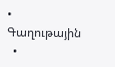• Գաղութային
  •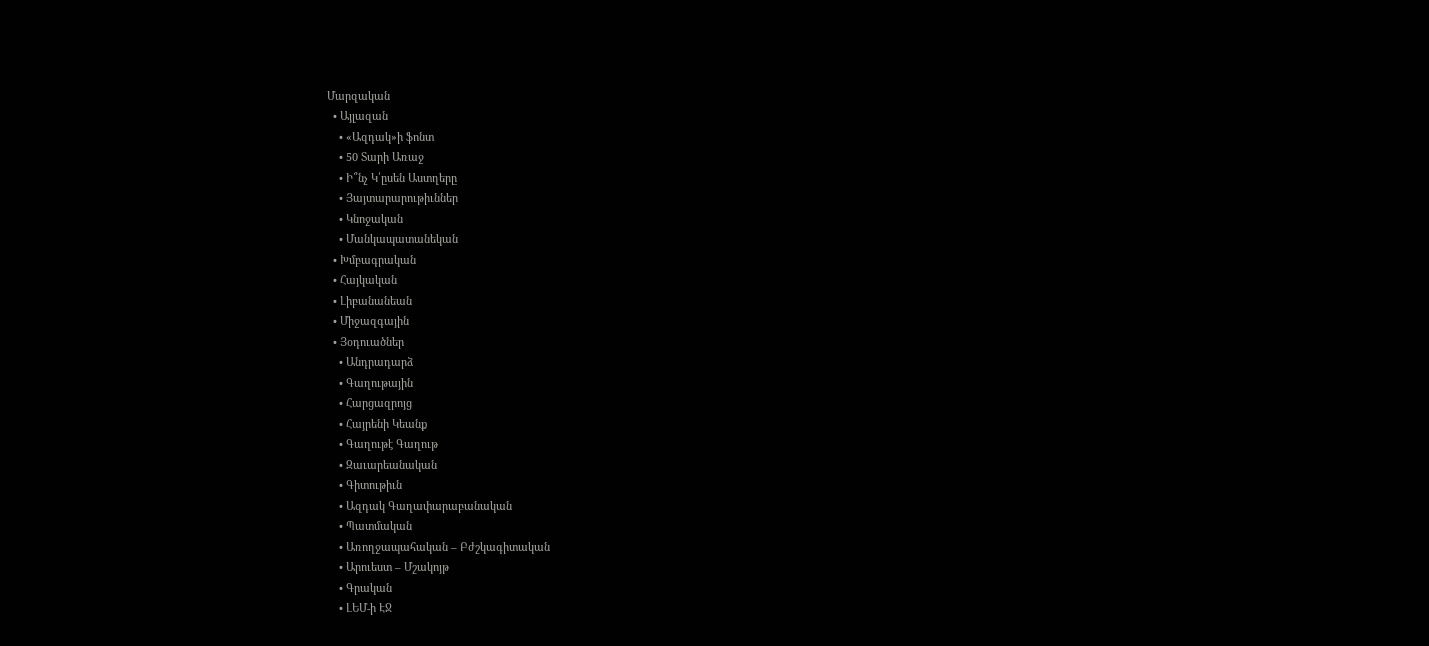Մարզական
  • Այլազան
    • «Ազդակ»ի ֆոնտ
    • 50 Տարի Առաջ
    • Ի՞նչ Կ՛ըսեն Աստղերը
    • Յայտարարութիւններ
    • Կնոջական
    • Մանկապատանեկան
  • Խմբագրական
  • Հայկական
  • Լիբանանեան
  • Միջազգային
  • Յօդուածներ
    • Անդրադարձ
    • Գաղութային
    • Հարցազրոյց
    • Հայրենի Կեանք
    • Գաղութէ Գաղութ
    • Զաւարեանական
    • Գիտութիւն
    • Ազդակ Գաղափարաբանական
    • Պատմական
    • Առողջապահական – Բժշկագիտական
    • Արուեստ – Մշակոյթ
    • Գրական
    • ԼԵՄ-ի ԷՋ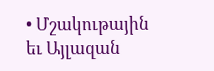• Մշակութային եւ Այլազան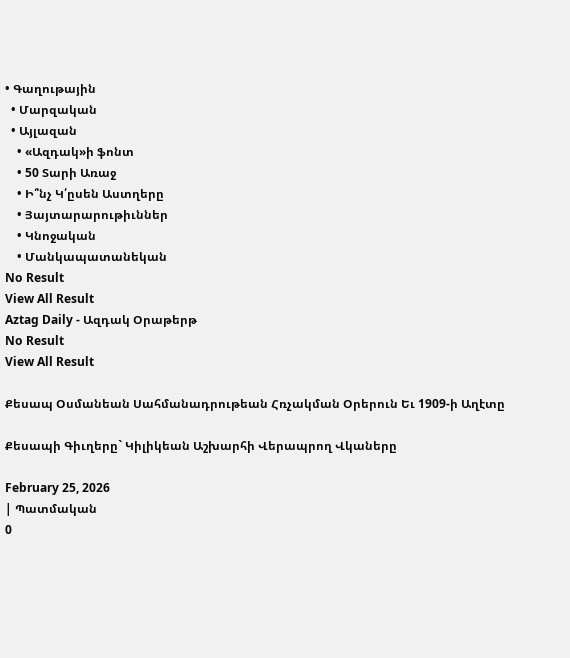• Գաղութային
  • Մարզական
  • Այլազան
    • «Ազդակ»ի ֆոնտ
    • 50 Տարի Առաջ
    • Ի՞նչ Կ՛ըսեն Աստղերը
    • Յայտարարութիւններ
    • Կնոջական
    • Մանկապատանեկան
No Result
View All Result
Aztag Daily - Ազդակ Օրաթերթ
No Result
View All Result

Քեսապ Օսմանեան Սահմանադրութեան Հռչակման Օրերուն Եւ 1909-ի Աղէտը

Քեսապի Գիւղերը` Կիլիկեան Աշխարհի Վերապրող Վկաները

February 25, 2026
| Պատմական
0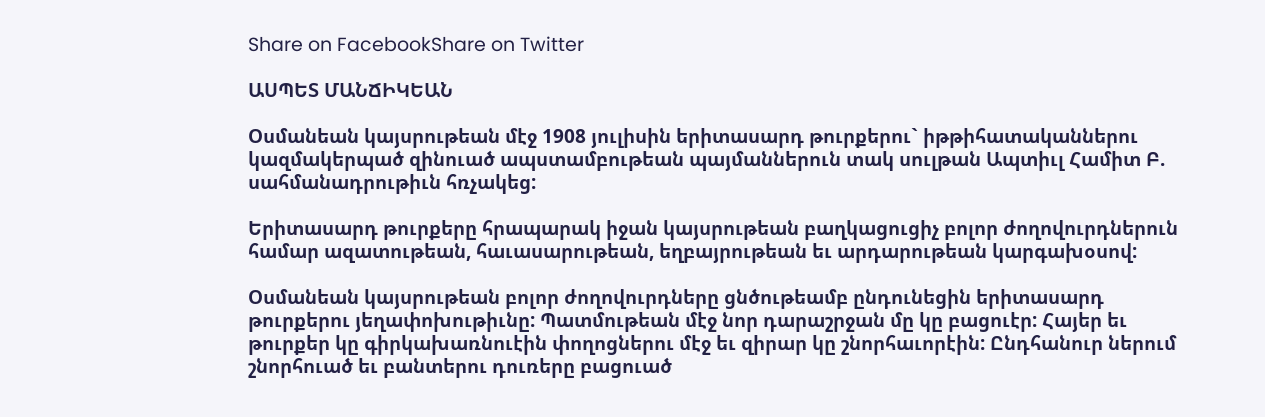Share on FacebookShare on Twitter

ԱՍՊԵՏ ՄԱՆՃԻԿԵԱՆ

Օսմանեան կայսրութեան մէջ 1908 յուլիսին երիտասարդ թուրքերու` իթթիհատականներու կազմակերպած զինուած ապստամբութեան պայմաններուն տակ սուլթան Ապտիւլ Համիտ Բ. սահմանադրութիւն հռչակեց:

Երիտասարդ թուրքերը հրապարակ իջան կայսրութեան բաղկացուցիչ բոլոր ժողովուրդներուն համար ազատութեան, հաւասարութեան, եղբայրութեան եւ արդարութեան կարգախօսով:

Օսմանեան կայսրութեան բոլոր ժողովուրդները ցնծութեամբ ընդունեցին երիտասարդ թուրքերու յեղափոխութիւնը: Պատմութեան մէջ նոր դարաշրջան մը կը բացուէր: Հայեր եւ թուրքեր կը գիրկախառնուէին փողոցներու մէջ եւ զիրար կը շնորհաւորէին: Ընդհանուր ներում շնորհուած եւ բանտերու դուռերը բացուած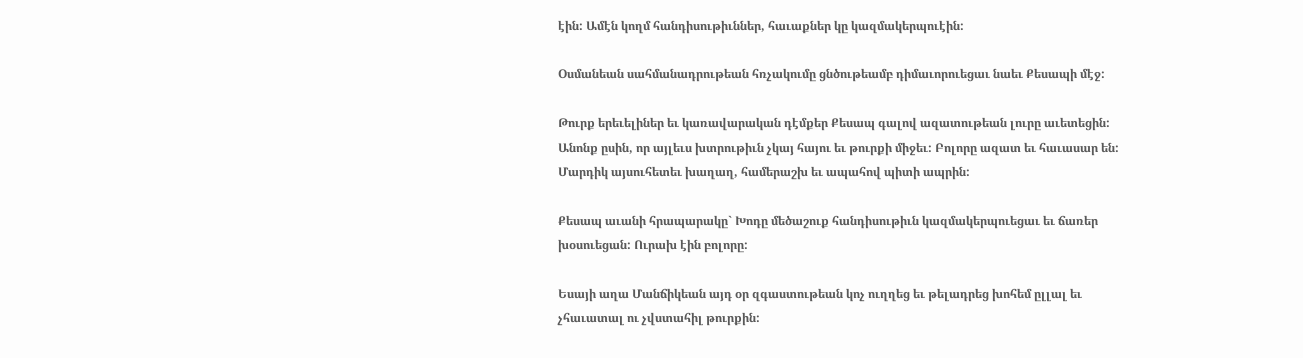էին: Ամէն կողմ հանդիսութիւններ, հաւաքներ կը կազմակերպուէին:

Օսմանեան սահմանադրութեան հռչակումը ցնծութեամբ դիմաւորուեցաւ նաեւ Քեսապի մէջ:

Թուրք երեւելիներ եւ կառավարական դէմքեր Քեսապ գալով ազատութեան լուրը աւետեցին: Անոնք ըսին, որ այլեւս խտրութիւն չկայ հայու եւ թուրքի միջեւ: Բոլորը ազատ եւ հաւասար են: Մարդիկ այսուհետեւ խաղաղ, համերաշխ եւ ապահով պիտի ապրին:

Քեսապ աւանի հրապարակը` Խոդը մեծաշուք հանդիսութիւն կազմակերպուեցաւ եւ ճառեր խօսուեցան: Ուրախ էին բոլորը:

Եսայի աղա Մանճիկեան այդ օր զգաստութեան կոչ ուղղեց եւ թելադրեց խոհեմ ըլլալ եւ չհաւատալ ու չվստահիլ թուրքին: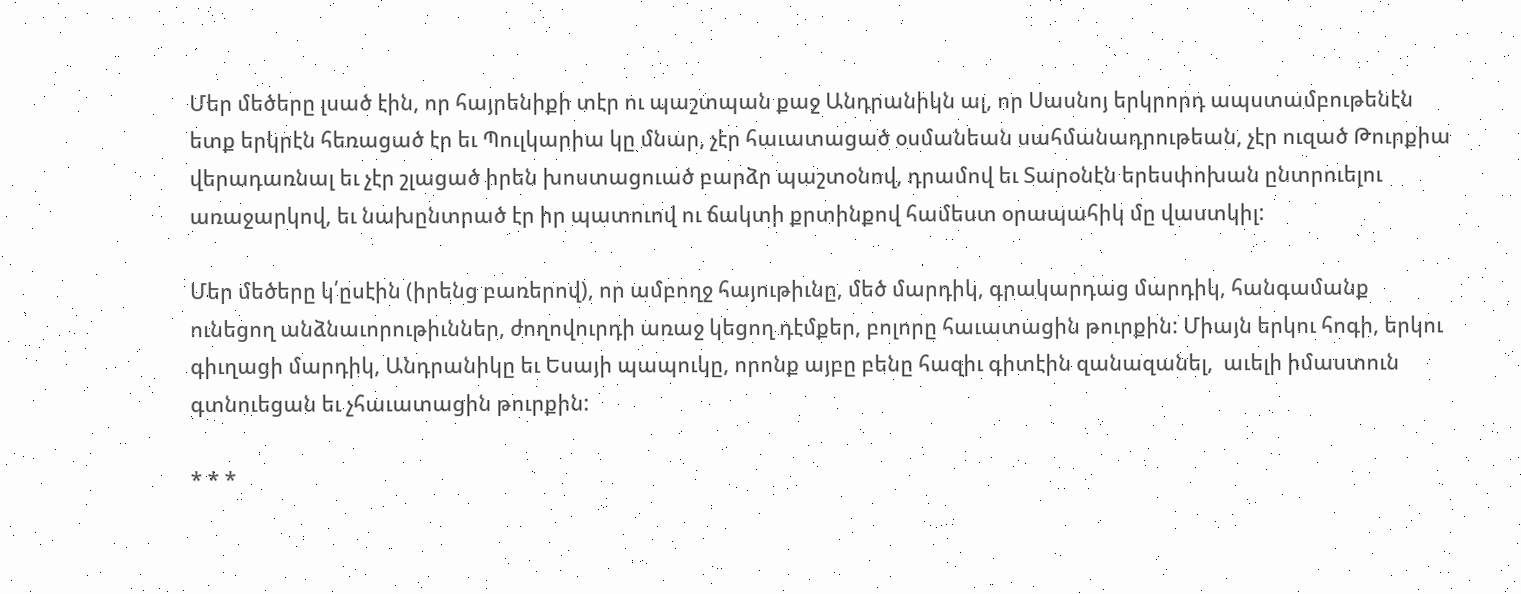Մեր մեծերը լսած էին, որ հայրենիքի տէր ու պաշտպան քաջ Անդրանիկն ալ, որ Սասնոյ երկրորդ ապստամբութենէն ետք երկրէն հեռացած էր եւ Պուլկարիա կը մնար, չէր հաւատացած օսմանեան սահմանադրութեան, չէր ուզած Թուրքիա վերադառնալ եւ չէր շլացած իրեն խոստացուած բարձր պաշտօնով, դրամով եւ Տարօնէն երեսփոխան ընտրուելու առաջարկով, եւ նախընտրած էր իր պատուով ու ճակտի քրտինքով համեստ օրապահիկ մը վաստկիլ:

Մեր մեծերը կ՛ըսէին (իրենց բառերով), որ ամբողջ հայութիւնը, մեծ մարդիկ, գրակարդաց մարդիկ, հանգամանք ունեցող անձնաւորութիւններ, ժողովուրդի առաջ կեցող դէմքեր, բոլորը հաւատացին թուրքին: Միայն երկու հոգի, երկու գիւղացի մարդիկ, Անդրանիկը եւ Եսայի պապուկը, որոնք այբը բենը հազիւ գիտէին զանազանել,  աւելի իմաստուն գտնուեցան եւ չհաւատացին թուրքին:

* * *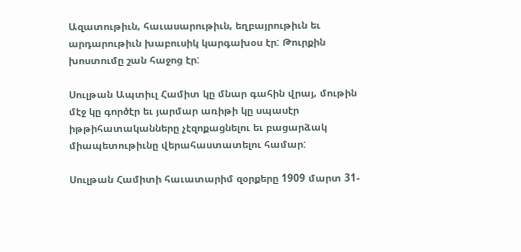Ազատութիւն, հաւասարութիւն, եղբայրութիւն եւ արդարութիւն խաբուսիկ կարգախօս էր: Թուրքին խոստումը շան հաջոց էր:

Սուլթան Ապտիւլ Համիտ կը մնար գահին վրայ, մութին մէջ կը գործէր եւ յարմար առիթի կը սպասէր իթթիհատականները չէզոքացնելու եւ բացարձակ միապետութիւնը վերահաստատելու համար:

Սուլթան Համիտի հաւատարիմ զօրքերը 1909 մարտ 31-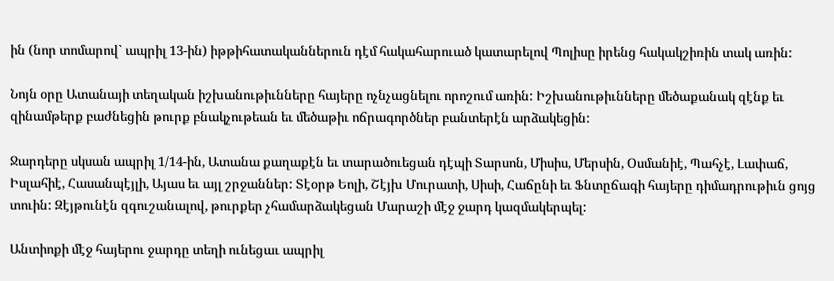ին (նոր տոմարով` ապրիլ 13-ին) իթթիհատականներուն դէմ հակահարուած կատարելով Պոլիսը իրենց հակակշիռին տակ առին:

Նոյն օրը Ատանայի տեղական իշխանութիւնները հայերը ոչնչացնելու որոշում առին: Իշխանութիւնները մեծաքանակ զէնք եւ զինամթերք բաժնեցին թուրք բնակչութեան եւ մեծաթիւ ոճրագործներ բանտերէն արձակեցին:

Ջարդերը սկսան ապրիլ 1/14-ին, Ատանա քաղաքէն եւ տարածուեցան դէպի Տարսոն, Միսիս, Մերսին, Օսմանիէ, Պահչէ, Լափաճ, Իսլահիէ, Հասանպէյլի, Այաս եւ այլ շրջաններ: Տէօրթ Եոլի, Շէյխ Մուրատի, Սիսի, Հաճընի եւ Ֆնտըճագի հայերը դիմադրութիւն ցոյց տուին: Զէյթունէն զգուշանալով, թուրքեր չհամարձակեցան Մարաշի մէջ ջարդ կազմակերպել:

Անտիոքի մէջ հայերու ջարդը տեղի ունեցաւ ապրիլ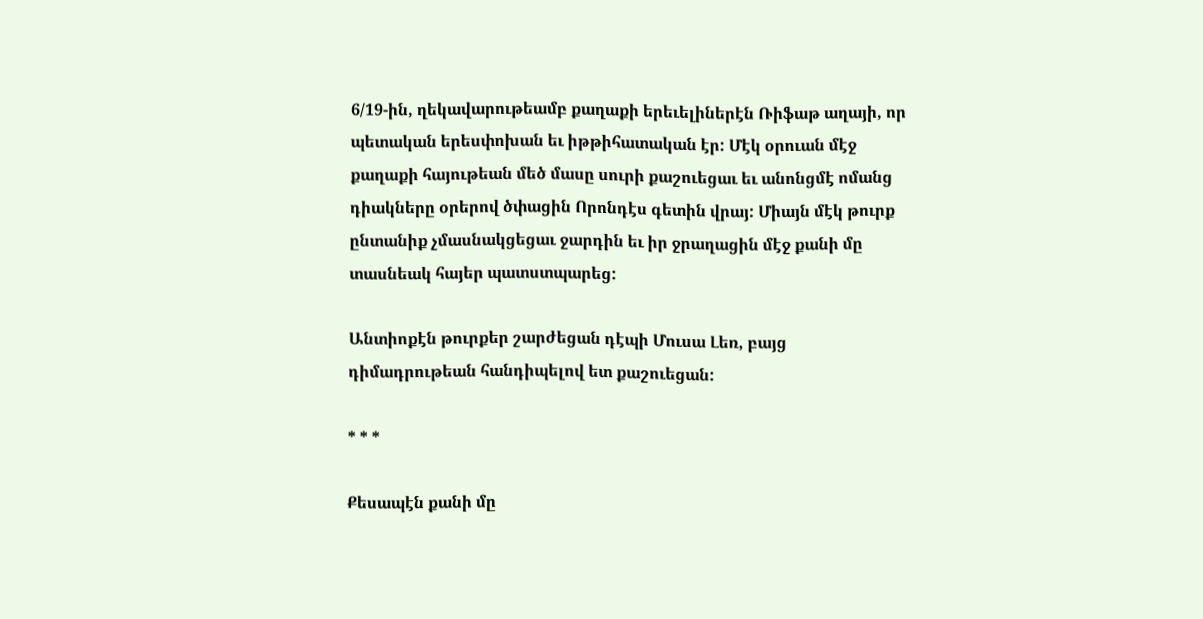6/19-ին, ղեկավարութեամբ քաղաքի երեւելիներէն Ռիֆաթ աղայի, որ պետական երեսփոխան եւ իթթիհատական էր: Մէկ օրուան մէջ քաղաքի հայութեան մեծ մասը սուրի քաշուեցաւ եւ անոնցմէ ոմանց դիակները օրերով ծփացին Որոնդէս գետին վրայ: Միայն մէկ թուրք ընտանիք չմասնակցեցաւ ջարդին եւ իր ջրաղացին մէջ քանի մը տասնեակ հայեր պատստպարեց:

Անտիոքէն թուրքեր շարժեցան դէպի Մուսա Լեռ, բայց դիմադրութեան հանդիպելով ետ քաշուեցան:

* * *

Քեսապէն քանի մը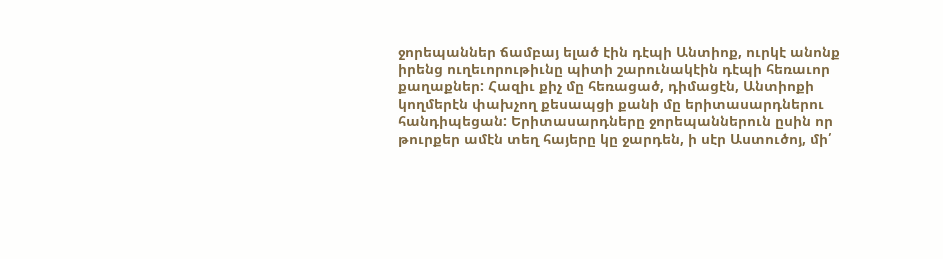ջորեպաններ ճամբայ ելած էին դէպի Անտիոք, ուրկէ անոնք իրենց ուղեւորութիւնը պիտի շարունակէին դէպի հեռաւոր քաղաքներ: Հազիւ քիչ մը հեռացած, դիմացէն, Անտիոքի կողմերէն փախչող քեսապցի քանի մը երիտասարդներու հանդիպեցան: Երիտասարդները ջորեպաններուն ըսին որ թուրքեր ամէն տեղ հայերը կը ջարդեն, ի սէր Աստուծոյ, մի՛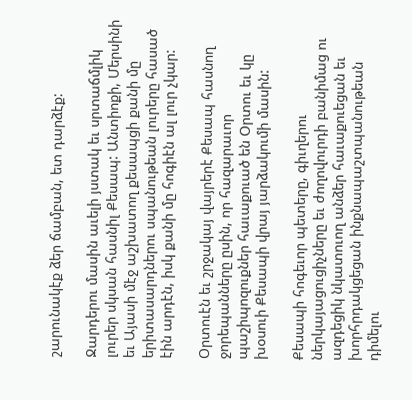շարունակէք ձեր ճամբան, ետ դարձէք:

Ջարդերու մասին աւելի յստակ եւ սրտաճմլիկ լուրեր սկսան հասնիլ Քեսապ: Անտիոքի, Մերսինի եւ Այասի մէջ աշխատող քեսապցի քանի մը երիտասարդներու սպանութեան լուրերը հասած էին արդէն, իսկ քանի մը հոգիէն ալ լուր չկար:

Օրտուէն եւ շրջակայ վայրերէ Քեսապ հասնող ջորեպանները ըսին, որ հազարաւոր պաշիպոզուքներ հաւաքուած են Օրտու եւ կը խօսուի Քեսապի վրայ յարձակումի մասին:

Քեսապի հոգեւոր պետերը, գիւղերու ներկայացուցիչները եւ ժողովուրդի բանիմաց ու ազդեցիկ նկատուող անձեր հաւաքուեցան եւ խորհրդակցեցան ինքնապաշտպանութեան դիմելու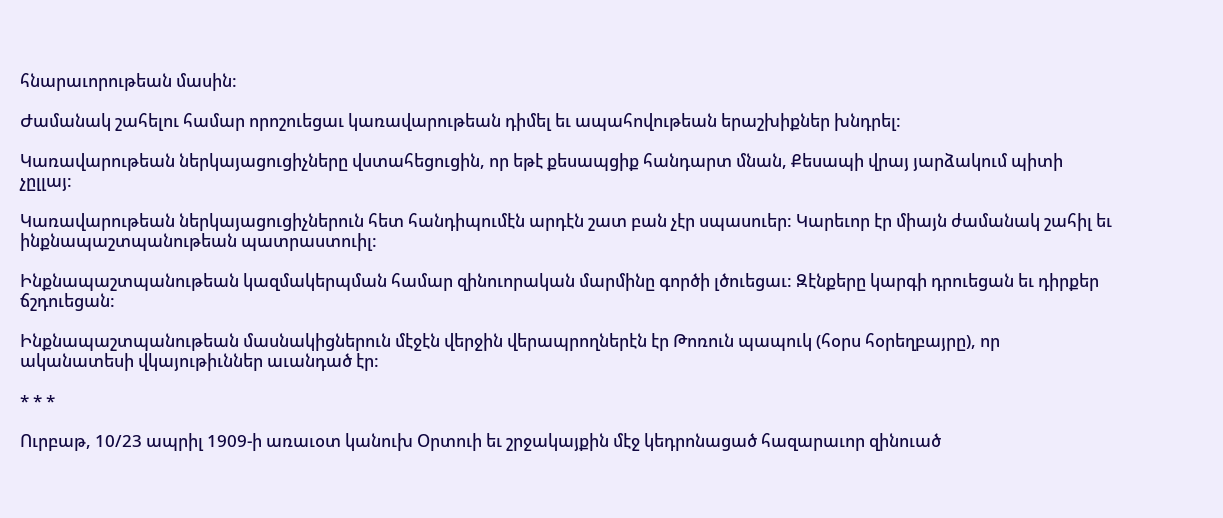հնարաւորութեան մասին:

Ժամանակ շահելու համար որոշուեցաւ կառավարութեան դիմել եւ ապահովութեան երաշխիքներ խնդրել:

Կառավարութեան ներկայացուցիչները վստահեցուցին, որ եթէ քեսապցիք հանդարտ մնան, Քեսապի վրայ յարձակում պիտի չըլլայ:

Կառավարութեան ներկայացուցիչներուն հետ հանդիպումէն արդէն շատ բան չէր սպասուեր: Կարեւոր էր միայն ժամանակ շահիլ եւ ինքնապաշտպանութեան պատրաստուիլ:

Ինքնապաշտպանութեան կազմակերպման համար զինուորական մարմինը գործի լծուեցաւ: Զէնքերը կարգի դրուեցան եւ դիրքեր ճշդուեցան:

Ինքնապաշտպանութեան մասնակիցներուն մէջէն վերջին վերապրողներէն էր Թոռուն պապուկ (հօրս հօրեղբայրը), որ ականատեսի վկայութիւններ աւանդած էր:

* * *

Ուրբաթ, 10/23 ապրիլ 1909-ի առաւօտ կանուխ Օրտուի եւ շրջակայքին մէջ կեդրոնացած հազարաւոր զինուած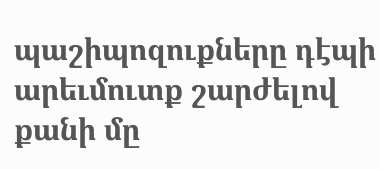պաշիպոզուքները դէպի արեւմուտք շարժելով քանի մը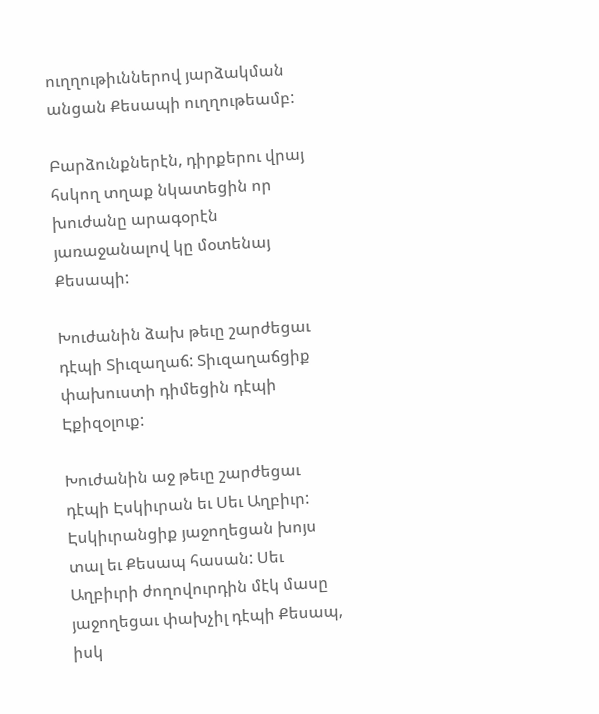ուղղութիւններով յարձակման անցան Քեսապի ուղղութեամբ:

Բարձունքներէն, դիրքերու վրայ հսկող տղաք նկատեցին որ խուժանը արագօրէն յառաջանալով կը մօտենայ Քեսապի:

Խուժանին ձախ թեւը շարժեցաւ դէպի Տիւզաղաճ: Տիւզաղաճցիք փախուստի դիմեցին դէպի Էքիզօլուք:

Խուժանին աջ թեւը շարժեցաւ դէպի Էսկիւրան եւ Սեւ Աղբիւր: Էսկիւրանցիք յաջողեցան խոյս տալ եւ Քեսապ հասան: Սեւ Աղբիւրի ժողովուրդին մէկ մասը յաջողեցաւ փախչիլ դէպի Քեսապ, իսկ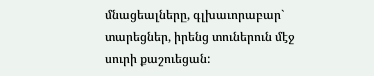մնացեալները, գլխաւորաբար` տարեցներ, իրենց տուներուն մէջ սուրի քաշուեցան: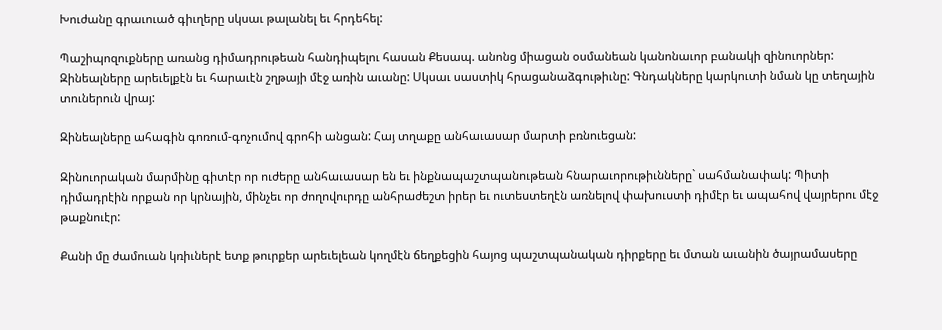Խուժանը գրաւուած գիւղերը սկսաւ թալանել եւ հրդեհել:

Պաշիպոզուքները առանց դիմադրութեան հանդիպելու հասան Քեսապ. անոնց միացան օսմանեան կանոնաւոր բանակի զինուորներ: Զինեալները արեւելքէն եւ հարաւէն շղթայի մէջ առին աւանը: Սկսաւ սաստիկ հրացանաձգութիւնը: Գնդակները կարկուտի նման կը տեղային տուներուն վրայ:

Զինեալները ահագին գոռում-գոչումով գրոհի անցան: Հայ տղաքը անհաւասար մարտի բռնուեցան:

Զինուորական մարմինը գիտէր որ ուժերը անհաւասար են եւ ինքնապաշտպանութեան հնարաւորութիւնները` սահմանափակ: Պիտի դիմադրէին որքան որ կրնային, մինչեւ որ ժողովուրդը անհրաժեշտ իրեր եւ ուտեստեղէն առնելով փախուստի դիմէր եւ ապահով վայրերու մէջ թաքնուէր:

Քանի մը ժամուան կռիւներէ ետք թուրքեր արեւելեան կողմէն ճեղքեցին հայոց պաշտպանական դիրքերը եւ մտան աւանին ծայրամասերը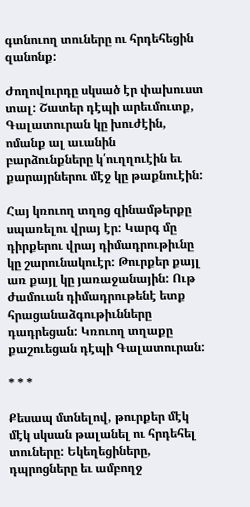գտնուող տուները ու հրդեհեցին զանոնք:

Ժողովուրդը սկսած էր փախուստ տալ: Շատեր դէպի արեւմուտք, Գալատուրան կը խուժէին, ոմանք ալ աւանին բարձունքները կ՛ուղղուէին եւ քարայրներու մէջ կը թաքնուէին:

Հայ կռուող տղոց զինամթերքը սպառելու վրայ էր: Կարգ մը դիրքերու վրայ դիմադրութիւնը կը շարունակուէր: Թուրքեր քայլ առ քայլ կը յառաջանային: Ութ ժամուան դիմադրութենէ ետք հրացանաձգութիւնները դադրեցան: Կռուող տղաքը քաշուեցան դէպի Գալատուրան:

* * *

Քեսապ մտնելով, թուրքեր մէկ մէկ սկսան թալանել ու հրդեհել տուները: Եկեղեցիները, դպրոցները եւ ամբողջ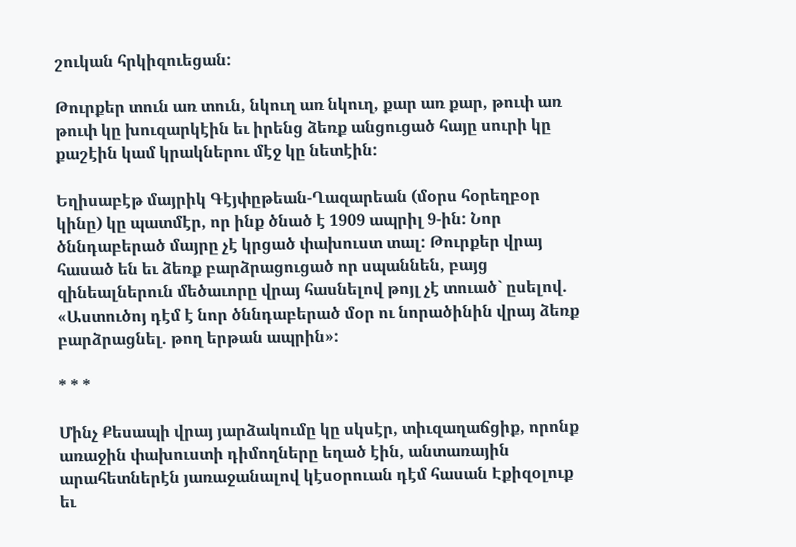շուկան հրկիզուեցան:

Թուրքեր տուն առ տուն, նկուղ առ նկուղ, քար առ քար, թուփ առ թուփ կը խուզարկէին եւ իրենց ձեռք անցուցած հայը սուրի կը քաշէին կամ կրակներու մէջ կը նետէին:

Եղիսաբէթ մայրիկ Գէյփըթեան-Ղազարեան (մօրս հօրեղբօր կինը) կը պատմէր, որ ինք ծնած է 1909 ապրիլ 9-ին: Նոր ծննդաբերած մայրը չէ կրցած փախուստ տալ: Թուրքեր վրայ հասած են եւ ձեռք բարձրացուցած որ սպաննեն, բայց զինեալներուն մեծաւորը վրայ հասնելով թոյլ չէ տուած` ըսելով. «Աստուծոյ դէմ է նոր ծննդաբերած մօր ու նորածինին վրայ ձեռք բարձրացնել. թող երթան ապրին»:

* * *

Մինչ Քեսապի վրայ յարձակումը կը սկսէր, տիւզաղաճցիք, որոնք առաջին փախուստի դիմողները եղած էին, անտառային արահետներէն յառաջանալով կէսօրուան դէմ հասան Էքիզօլուք եւ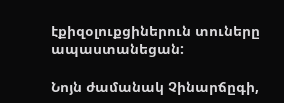էքիզօլուքցիներուն տուները ապաստանեցան:

Նոյն ժամանակ Չինարճըգի,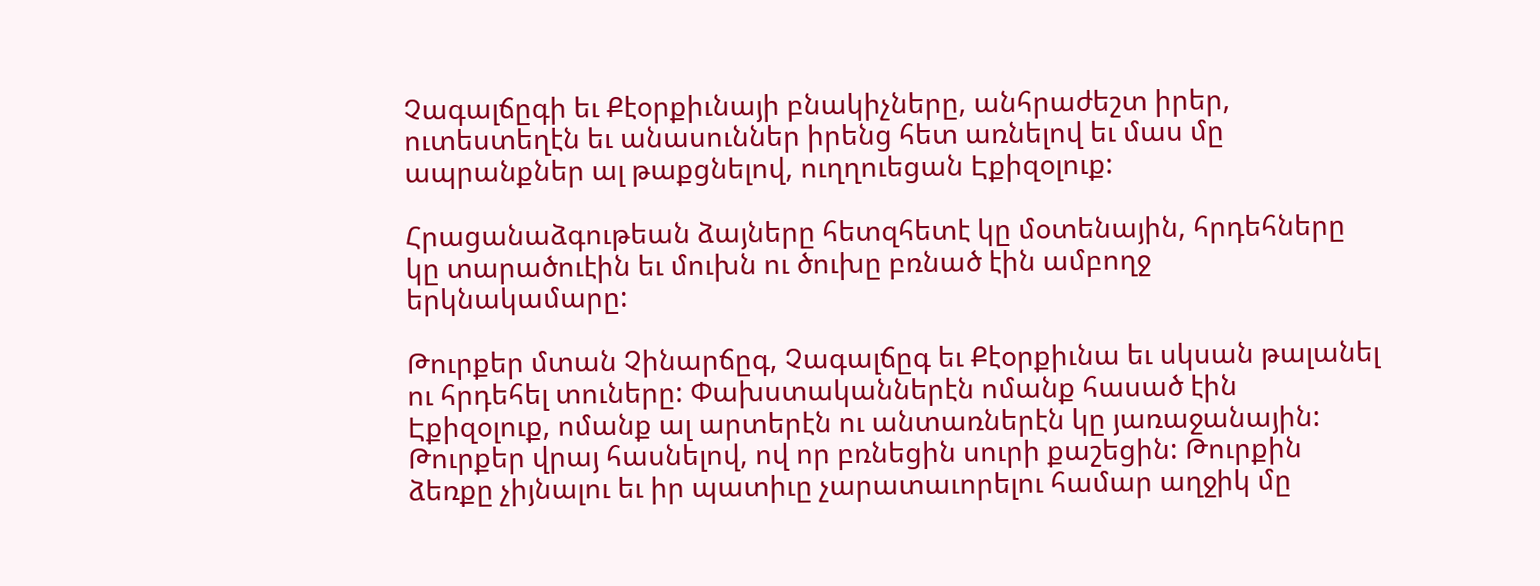Չագալճըգի եւ Քէօրքիւնայի բնակիչները, անհրաժեշտ իրեր, ուտեստեղէն եւ անասուններ իրենց հետ առնելով եւ մաս մը ապրանքներ ալ թաքցնելով, ուղղուեցան Էքիզօլուք:

Հրացանաձգութեան ձայները հետզհետէ կը մօտենային, հրդեհները կը տարածուէին եւ մուխն ու ծուխը բռնած էին ամբողջ երկնակամարը:

Թուրքեր մտան Չինարճըգ, Չագալճըգ եւ Քէօրքիւնա եւ սկսան թալանել ու հրդեհել տուները: Փախստականներէն ոմանք հասած էին Էքիզօլուք, ոմանք ալ արտերէն ու անտառներէն կը յառաջանային: Թուրքեր վրայ հասնելով, ով որ բռնեցին սուրի քաշեցին: Թուրքին ձեռքը չիյնալու եւ իր պատիւը չարատաւորելու համար աղջիկ մը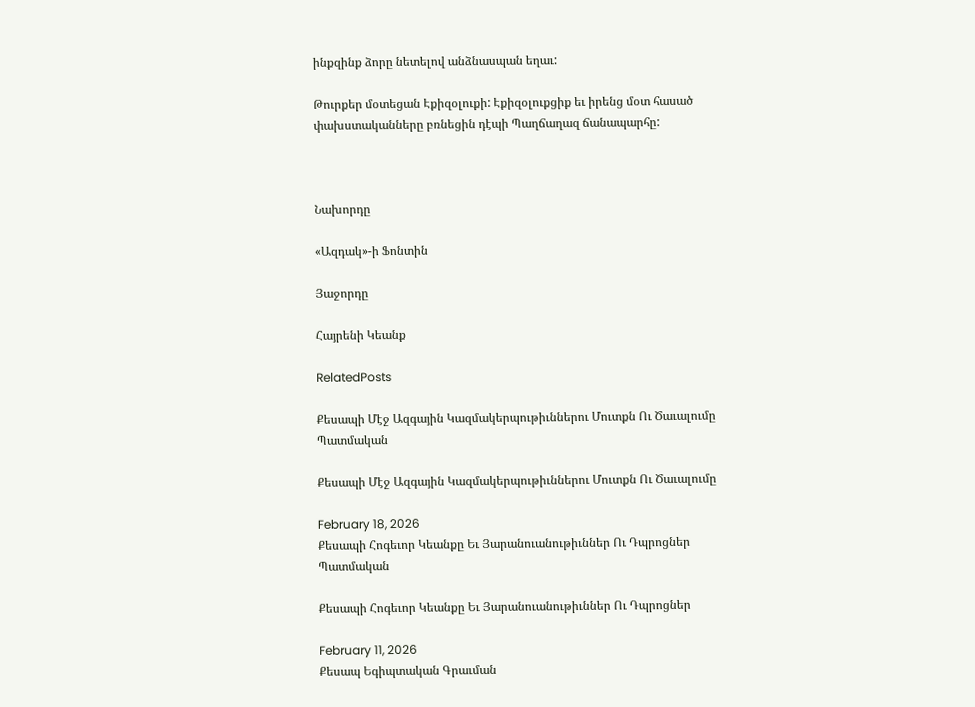ինքզինք ձորը նետելով անձնասպան եղաւ:

Թուրքեր մօտեցան Էքիզօլուքի: Էքիզօլուքցիք եւ իրենց մօտ հասած փախստականները բռնեցին դէպի Պաղճաղազ ճանապարհը:



Նախորդը

«Ազդակ»-ի Ֆոնտին

Յաջորդը

Հայրենի Կեանք

RelatedPosts

Քեսապի Մէջ Ազգային Կազմակերպութիւններու Մուտքն Ու Ծաւալումը
Պատմական

Քեսապի Մէջ Ազգային Կազմակերպութիւններու Մուտքն Ու Ծաւալումը

February 18, 2026
Քեսապի Հոգեւոր Կեանքը Եւ Յարանուանութիւններ Ու Դպրոցներ
Պատմական

Քեսապի Հոգեւոր Կեանքը Եւ Յարանուանութիւններ Ու Դպրոցներ

February 11, 2026
Քեսապ Եգիպտական Գրաւման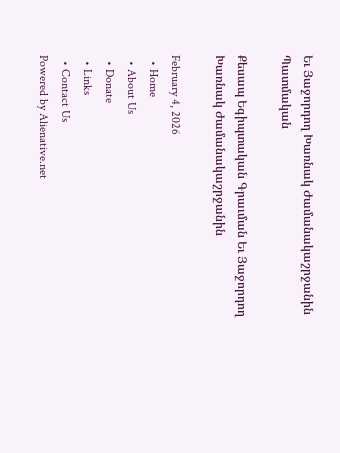Եւ Յաջորդող Խառնակ Ժամանակաշրջանին
Պատմական

Քեսապ Եգիպտական Գրաւման Եւ Յաջորդող Խառնակ Ժամանակաշրջանին

February 4, 2026
  • Home
  • About Us
  • Donate
  • Links
  • Contact Us
Powered by Alienative.net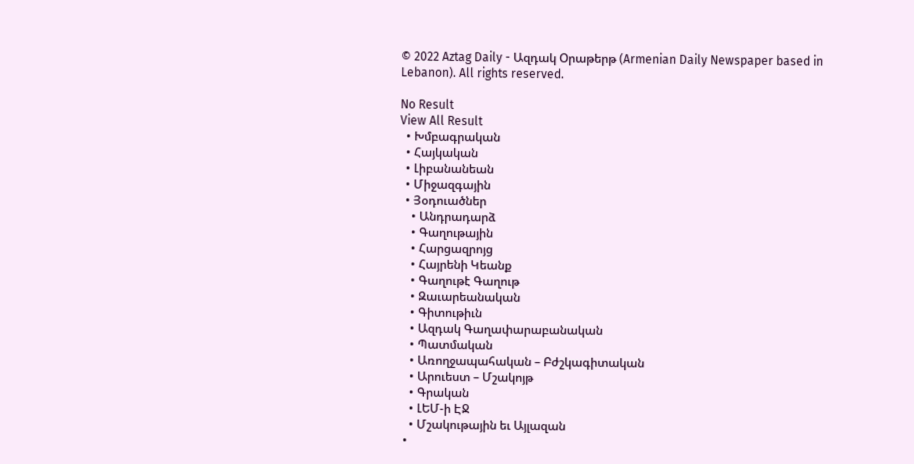© 2022 Aztag Daily - Ազդակ Օրաթերթ (Armenian Daily Newspaper based in Lebanon). All rights reserved.

No Result
View All Result
  • Խմբագրական
  • Հայկական
  • Լիբանանեան
  • Միջազգային
  • Յօդուածներ
    • Անդրադարձ
    • Գաղութային
    • Հարցազրոյց
    • Հայրենի Կեանք
    • Գաղութէ Գաղութ
    • Զաւարեանական
    • Գիտութիւն
    • Ազդակ Գաղափարաբանական
    • Պատմական
    • Առողջապահական – Բժշկագիտական
    • Արուեստ – Մշակոյթ
    • Գրական
    • ԼԵՄ-ի ԷՋ
    • Մշակութային եւ Այլազան
  •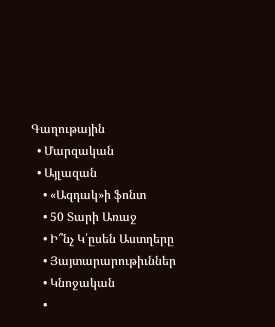Գաղութային
  • Մարզական
  • Այլազան
    • «Ազդակ»ի ֆոնտ
    • 50 Տարի Առաջ
    • Ի՞նչ Կ՛ըսեն Աստղերը
    • Յայտարարութիւններ
    • Կնոջական
    •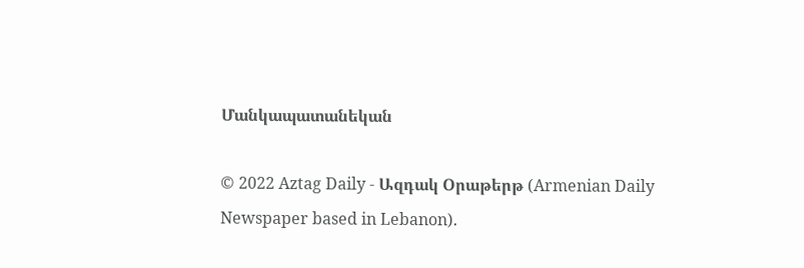Մանկապատանեկան

© 2022 Aztag Daily - Ազդակ Օրաթերթ (Armenian Daily Newspaper based in Lebanon).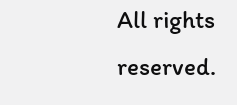All rights reserved.